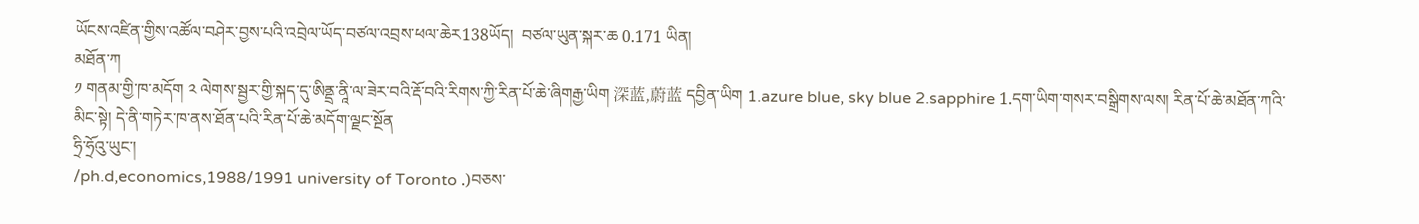ཡོངས་འཛིན་གྱིས་འཚོལ་བཤེར་བྱས་པའི་འབྲེལ་ཡོད་བཙལ་འབྲས་ཕལ་ཆེར138ཡོད།  བཙལ་ཡུན་སྐར་ཆ 0.171 ཡིན།
མཐོན་ཀ
༡ གནམ་གྱི་ཁ་མདོག ༢ ལེགས་སྦྱར་གྱི་སྐད་དུ་ཨིནྡྲ་ནཱི་ལ་ཟེར་བའི་རྡོ་བའི་རིགས་ཀྱི་རིན་པོ་ཆེ་ཞིགརྒྱ་ཡིག 深蓝,蔚蓝 དབྱིན་ཡིག 1.azure blue, sky blue 2.sapphire 1.དག་ཡིག་གསར་བསྒྲིགས་ལས། རིན་པོ་ཆེ་མཐོན་ཀའི་མིང་སྟེ། དེ་ནི་གཏེར་ཁ་ནས་ཐོན་པའི་རིན་པོ་ཆེ་མདོག་ལྗང་སྔོན
ཧྲི་ཧྲོའུ་ཡུང་།
/ph.d,economics,1988/1991 university of Toronto .)བཅས་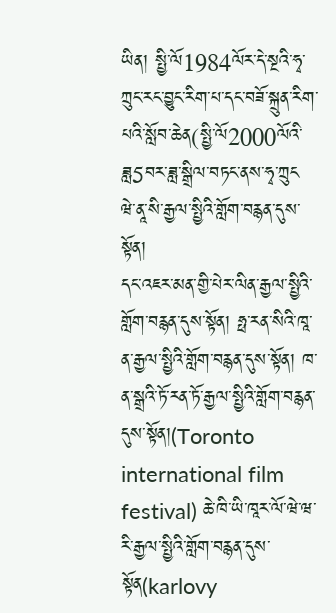ཡིན། སྤྱི་ལོ1984ལོར་དེ་སྔའི་ཧྭ་ཀྲུང་རང་བྱུང་རིག་པ་དང་བཟོ་སྐྲུན་རིག་པའི་སློབ་ཆེན(སྤྱི་ལོ2000ལོའི་ཟླ5བར་ཟླ་སྒྲིལ་བཏང་ནས་ཧྭ་ཀྲུང
ཝེ་ནཱ་སི་རྒྱལ་སྤྱིའི་གློག་བརྙན་དུས་སྟོན།
དང་འཇར་མན་གྱི་པེར་ལིན་རྒྱལ་སྤྱིའི་གློག་བརྙན་དུས་སྟོན། ཧྥ་རན་སིའི་ཁཱ་ན་རྒྱལ་སྤྱིའི་གློག་བརྙན་དུས་སྟོན། ཁ་ན་སྒྲའི་ཏོ་རན་ཏོ་རྒྱལ་སྤྱིའི་གློག་བརྙན་དུས་སྟོན།(Toronto international film festival) ཆེ་ཁི་ཡི་ཁཱར་ལོ་ཝེ་ཝ་རི་རྒྱལ་སྤྱིའི་གློག་བརྙན་དུས་སྟོན(karlovy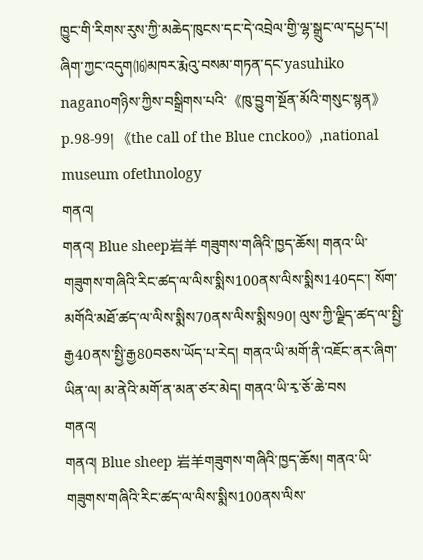ཁྱུང་གི་རིགས་རུས་ཀྱི་མཆེད་ཁུངས་དང་དེ་འབྲེལ་གྱི་ལྷ་སྒྲུང་ལ་དཔྱད་པ།
ཞིག་ཀྱང་འདུག⒃མཁར་རྨེའུ་བསམ་གཏན་དང་yasuhiko naganoགཉིས་ཀྱིས་བསྒྲིགས་པའི་《ཁུ་བྱུག་སྔོན་མོའི་གསུང་སྙན》p.98-99། 《the call of the Blue cnckoo》,national museum ofethnology
གནའ།
གནའ། Blue sheep岩羊 གཟུགས་གཞིའི་ཁྱད་ཆོས། གནའ་ཡི་གཟུགས་གཞིའི་རིང་ཚད་ལ་ལིས་སྨིས100ནས་ལིས་སྨིས140དང་། སོག་མགོའི་མཐོ་ཚད་ལ་ལིས་སྨིས70ནས་ལིས་སྨིས90། ལུས་ཀྱི་ལྗིད་ཚད་ལ་སྤྱི་རྒྱ40ནས་སྤྱི་རྒྱ80བཅས་ཡོད་པ་རེད། གནའ་ཡི་མགོ་ནི་འཇོང་ནར་ཞིག་ཡིན་ལ། མ་ནེའི་མགོ་ན་མན་ཙར་མེད། གནའ་ཡི་རྭ་ཅོ་ཆེ་བས
གནའ།
གནའ། Blue sheep 岩羊གཟུགས་གཞིའི་ཁྱད་ཆོས། གནའ་ཡི་གཟུགས་གཞིའི་རིང་ཚད་ལ་ལིས་སྨིས100ནས་ལིས་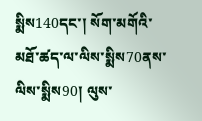སྨིས140དང་། སོག་མགོའི་མཐོ་ཚད་ལ་ལིས་སྨིས70ནས་ལིས་སྨིས90། ལུས་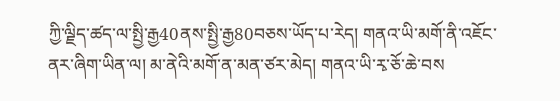ཀྱི་ལྗིད་ཚད་ལ་སྤྱི་རྒྱ40ནས་སྤྱི་རྒྱ80བཅས་ཡོད་པ་རེད། གནའ་ཡི་མགོ་ནི་འཇོང་ནར་ཞིག་ཡིན་ལ། མ་ནེའི་མགོ་ན་མན་ཙར་མེད། གནའ་ཡི་རྭ་ཅོ་ཆེ་བས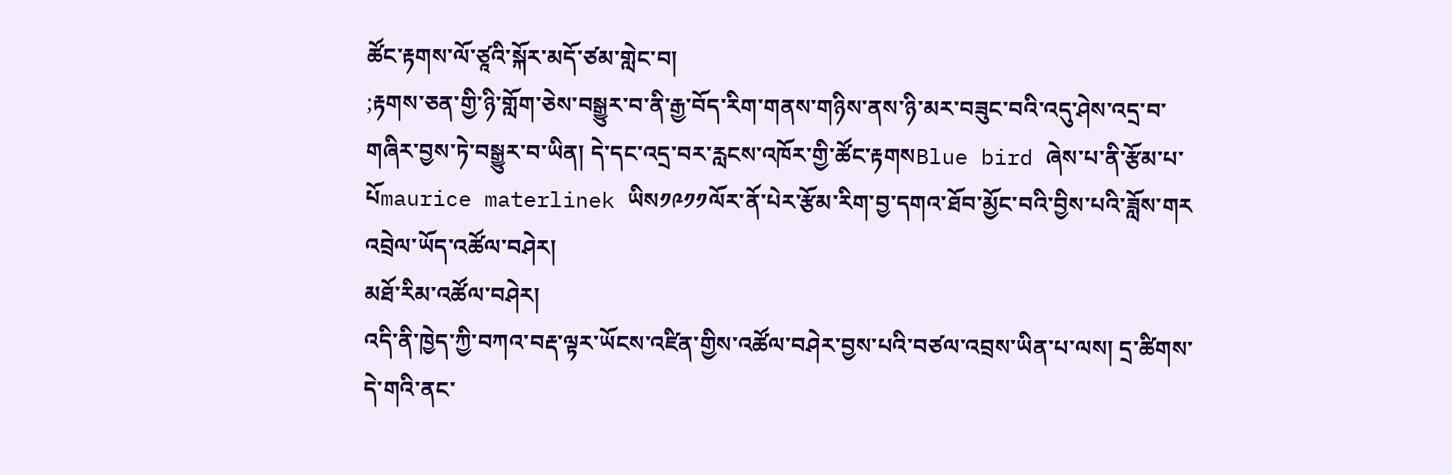ཚོང་རྟགས་ལོ་ཙཱའི་སྐོར་མདོ་ཙམ་གླེང་བ།
;རྟགས་ཅན་གྱི་ཉི་གློག་ཅེས་བསྒྱུར་བ་ནི་རྒྱ་བོད་རིག་གནས་གཉིས་ནས་ཉི་མར་བཟུང་བའི་འདུ་ཤེས་འདྲ་བ་གཞིར་བྱས་ཏེ་བསྒྱུར་བ་ཡིན། དེ་དང་འདྲ་བར་རླངས་འཁོར་གྱི་ཚོང་རྟགསBlue bird ཞེས་པ་ནི་རྩོམ་པ་པོmaurice materlinek ཡིས༡༩༡༡ལོར་ནོ་པེར་རྩོམ་རིག་བྱ་དགའ་ཐོབ་མྱོང་བའི་བྱིས་པའི་ཟློས་གར
འབྲེལ་ཡོད་འཚོལ་བཤེར།
མཐོ་རིམ་འཚོལ་བཤེར།
འདི་ནི་ཁྱེད་ཀྱི་བཀའ་བརྡ་ལྟར་ཡོངས་འཛིན་གྱིས་འཚོལ་བཤེར་བྱས་པའི་བཙལ་འབྲས་ཡིན་པ་ལས། དྲ་ཚིགས་དེ་གའི་ནང་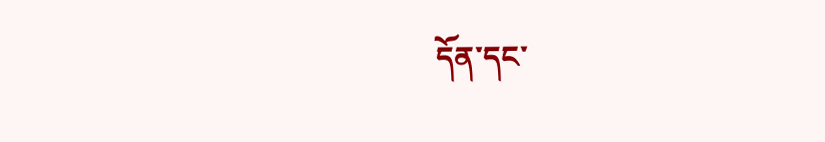དོན་དང་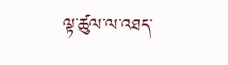ལྟ་ཚུལ་ལ་འཐད་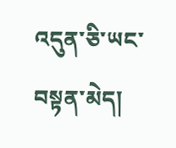འདུན་ཅི་ཡང་བསྟན་མེད།